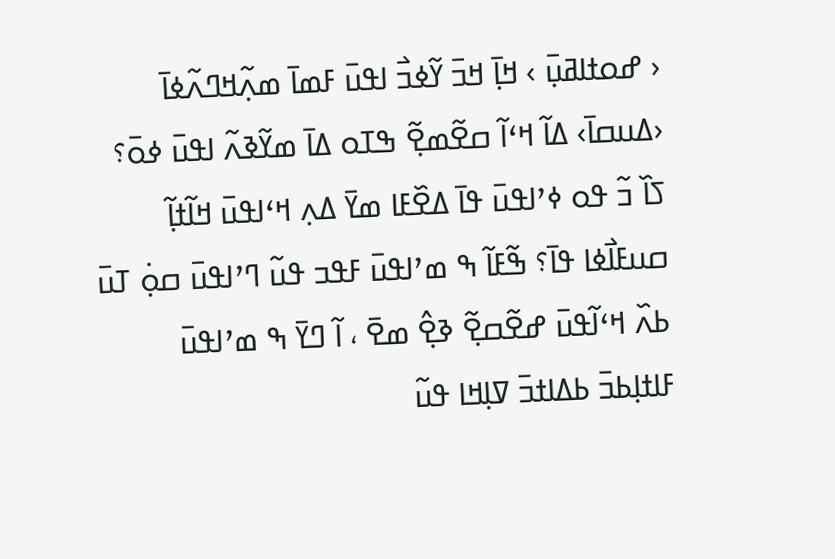‹ ߝߋߙߊߥߎ߲߫ › ߞߊ߲߫ ߞߏ߫ ߌ߬ߦߏ߯ ߊߟߎ߫ ߓߘߊ߫ ߘߍ߲߬ߞߣߍ߬ߦߊ߫ ‹ߡߎߛߊ߫› ߡߊ߬ ߞߵߊ߬ ߛߐ߬ߘߐ߲߬ ߒߠߋ ߡߊ߫ ߘߌ߬ߢߍ߬ ߊߟߎ߫ ߦߋ߫؟ ߖߊ߰ ߏ߬ ߟߋ ߦߴߊߟߎ߫ ߟߊ߫ ߡߐ߰ߓߊ ߘߌ߫ ߡߍ߲ ߞߵߊߟߎ߫ ߞߊ߬ߙߊ߲߬ ߛߎߓߊ߯ߦߊ ߟߊ߫؟ ߒ߬ߓߊ߬ ߒ ߘߴߊߟߎ߫ ߓߟߏ ߟߎ߬ ߣߴߊߟߎ߫ ߛߋ߲߭ ߠߎ߫ ߕߍ߰ ߞߵߊ߬ߟߎ߫ ߝߐ߬ߛߐ߲߬ ߢߐ߲߮ ߘߐ߫ ، ߊ߬ ߣߌ߫ ߒ ߘߴߊߟߎ߫ ߓߊߙߊ߲ߕߏ߫ ߕߡߊߙߏ߫ ߜߊ߲ߞߊ ߟߎ߬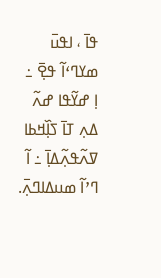ߟߊ߫ ، ߊߟߎ߫ ߘߌߣߵߊ߬ ߟߐ߲߫ ߸ ߊ߲ ߝߌ߬ߟߊ ߝߍ߬ ߡߍ߲ ߠߊ߫ ߖߊ߲߰ߞߕߊ ߜߍ߬ߟߍ߲߬ߡߊ߲߫ ߸ ߊ߬ ߣߴߊ߬ ߘߎߡߊߣߍ߲߫.